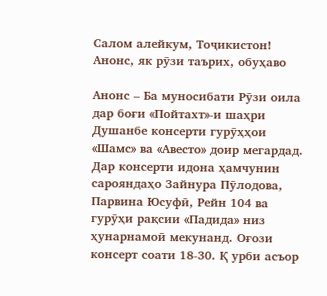Салом алейкум, Тоҷикистон! Анонс, як рӯзи таърих, обуҳаво

Анонс – Ба муносибати Рӯзи оила дар боғи «Пойтахт»-и шаҳри Душанбе консерти гурӯҳҳои «Шамс» ва «Авесто» доир мегардад. Дар консерти идона ҳамчунин сарояндаҳо Зайнура Пӯлодова, Парвина Юсуфӣ, Рейн 104 ва гурӯҳи рақсии «Падида» низ ҳунарнамоӣ мекунанд. Оғози консерт соати 18-30. Қ урби асъор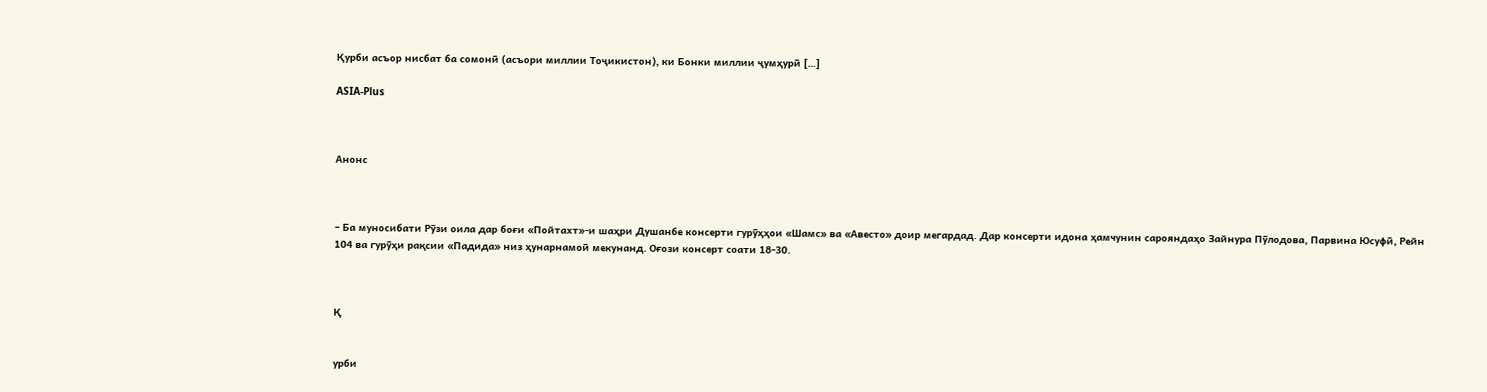Қурби асъор нисбат ба сомонӣ (асъори миллии Тоҷикистон), ки Бонки миллии ҷумҳурӣ […]

ASIA-Plus



Анонс



– Ба муносибати Рӯзи оила дар боғи «Пойтахт»-и шаҳри Душанбе консерти гурӯҳҳои «Шамс» ва «Авесто» доир мегардад. Дар консерти идона ҳамчунин сарояндаҳо Зайнура Пӯлодова, Парвина Юсуфӣ, Рейн 104 ва гурӯҳи рақсии «Падида» низ ҳунарнамоӣ мекунанд. Оғози консерт соати 18-30.



Қ


урби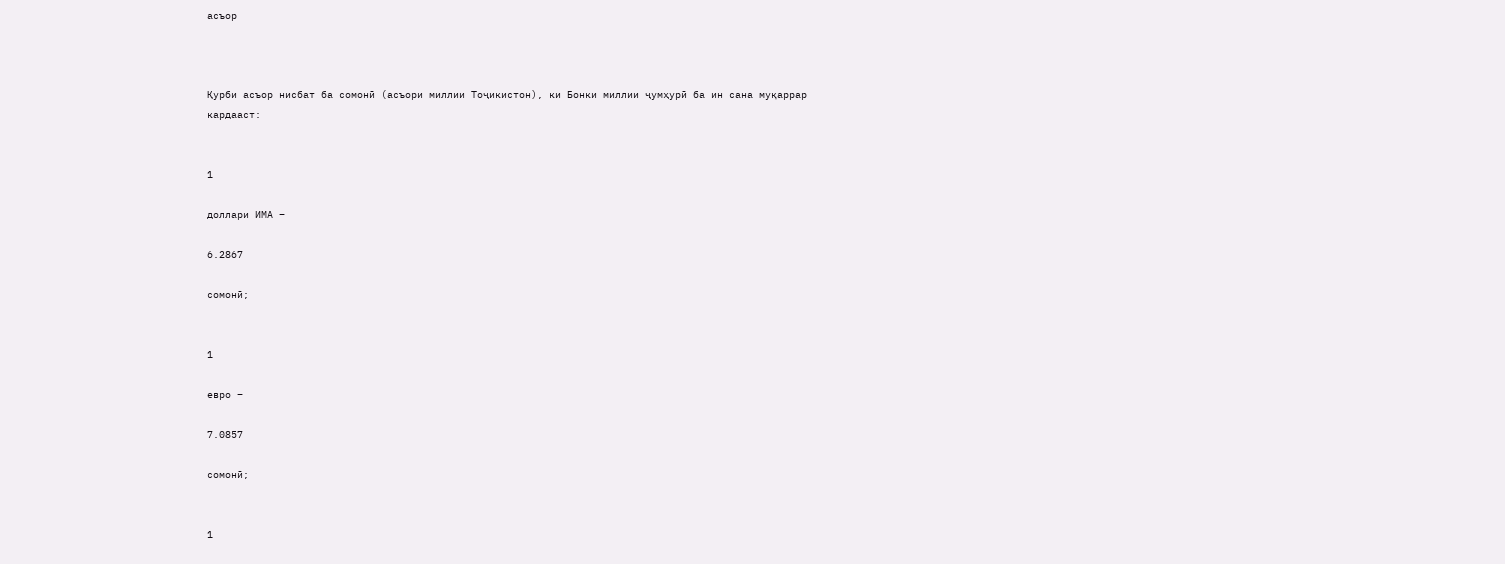асъор



Қурби асъор нисбат ба сомонӣ (асъори миллии Тоҷикистон), ки Бонки миллии ҷумҳурӣ ба ин сана муқаррар кардааст:


1

доллари ИМА –

6.2867

сомонӣ;


1

евро –

7.0857

сомонӣ;


1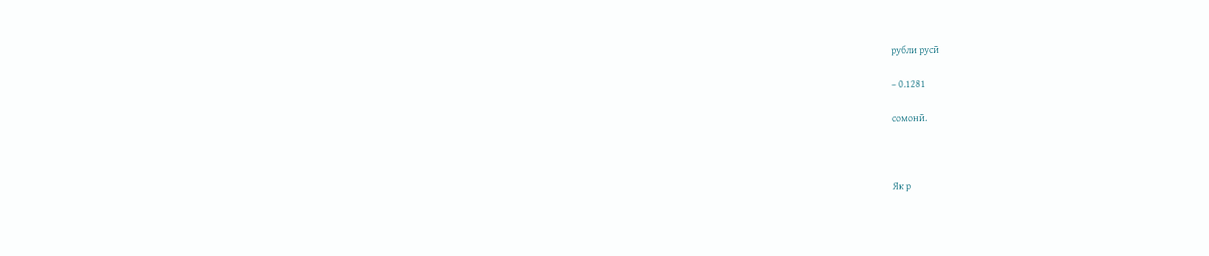рубли русӣ

– 0.1281

сомонӣ.



Як р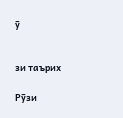ӯ


зи таърих

Рӯзи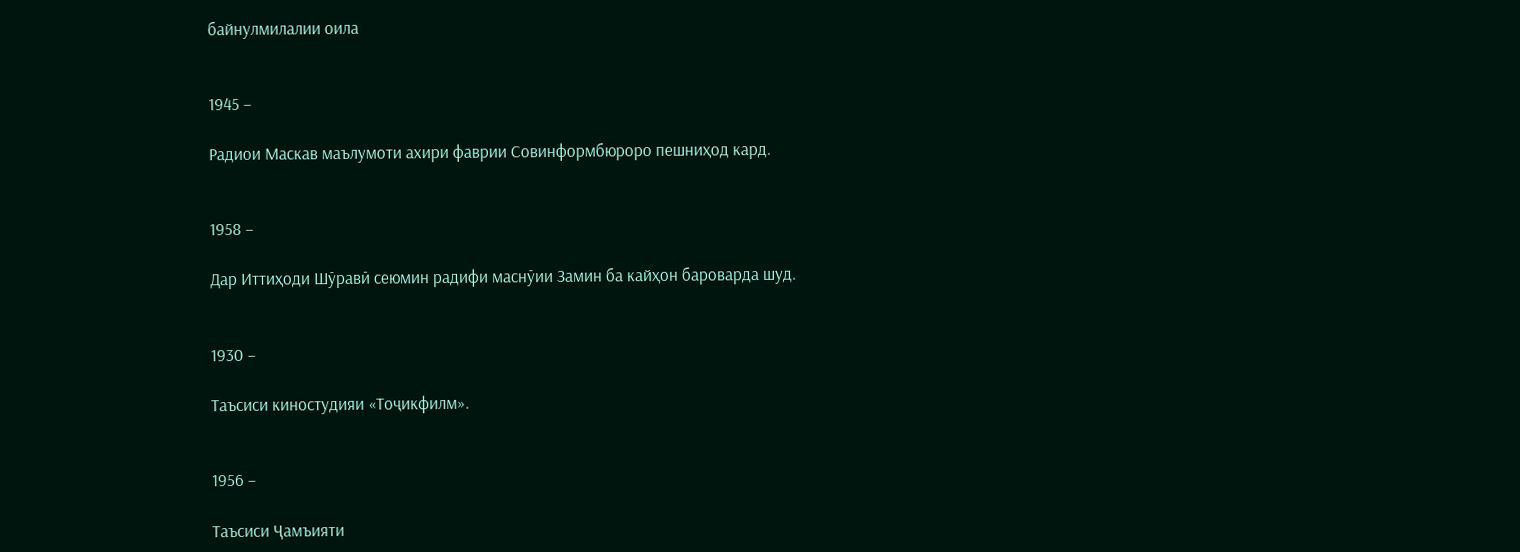байнулмилалии оила


1945 –

Радиои Маскав маълумоти ахири фаврии Совинформбюроро пешниҳод кард.


1958 –

Дар Иттиҳоди Шӯравӣ сеюмин радифи маснӯии Замин ба кайҳон бароварда шуд.


1930 –

Таъсиси киностудияи «Тоҷикфилм».


1956 –

Таъсиси Ҷамъияти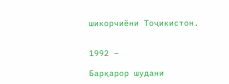шикорчиёни Тоҷикистон.


1992 –

Барқарор шудани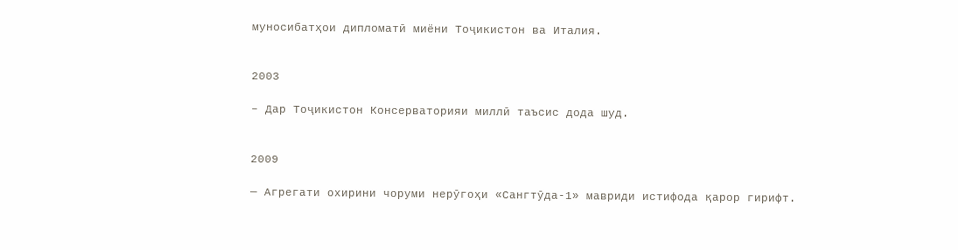муносибатҳои дипломатӣ миёни Тоҷикистон ва Италия.


2003

– Дар Тоҷикистон Консерваторияи миллӣ таъсис дода шуд.


2009

— Агрегати охирини чоруми нерӯгоҳи «Сангтӯда-1» мавриди истифода қарор гирифт.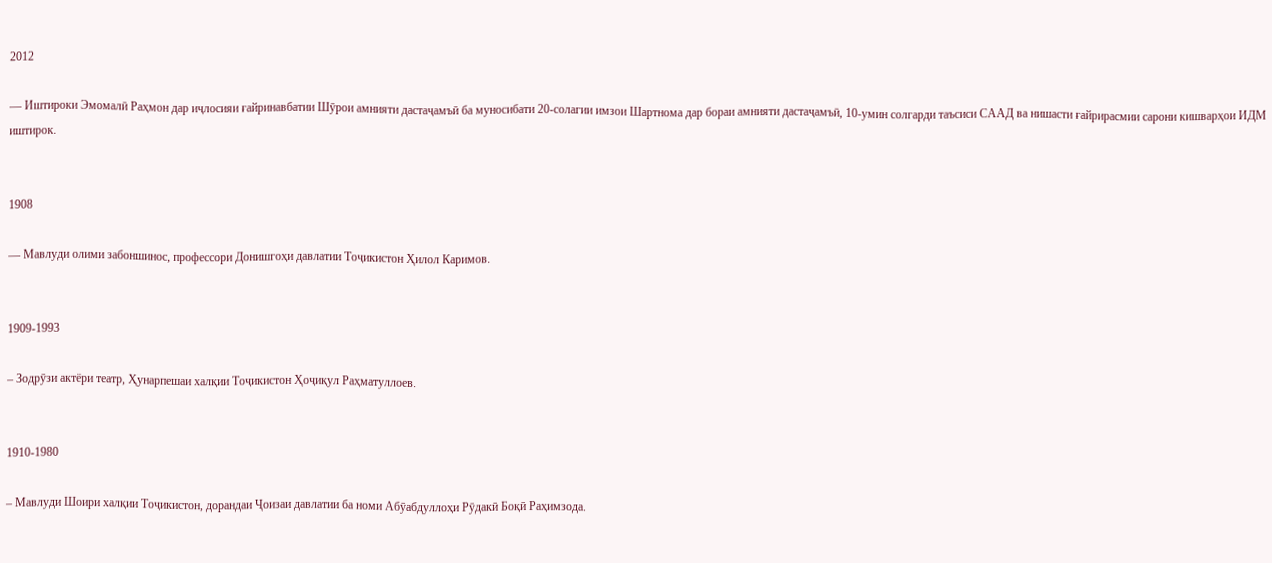2012

— Иштироки Эмомалӣ Раҳмон дар иҷлосияи ғайринавбатии Шӯрои амнияти дастаҷамъӣ ба муносибати 20-солагии имзои Шартнома дар бораи амнияти дастаҷамъӣ, 10-умин солгарди таъсиси СААД ва нишасти ғайрирасмии сарони кишварҳои ИДМ иштирок.


1908

— Мавлуди олими забоншинос, профессори Донишгоҳи давлатии Тоҷикистон Ҳилол Каримов.


1909-1993

– Зодрӯзи актёри театр, Ҳунарпешаи халқии Тоҷикистон Ҳоҷиқул Раҳматуллоев.


1910-1980

– Мавлуди Шоири халқии Тоҷикистон, дорандаи Ҷоизаи давлатии ба номи Абӯабдуллоҳи Рӯдакӣ Боқӣ Раҳимзода.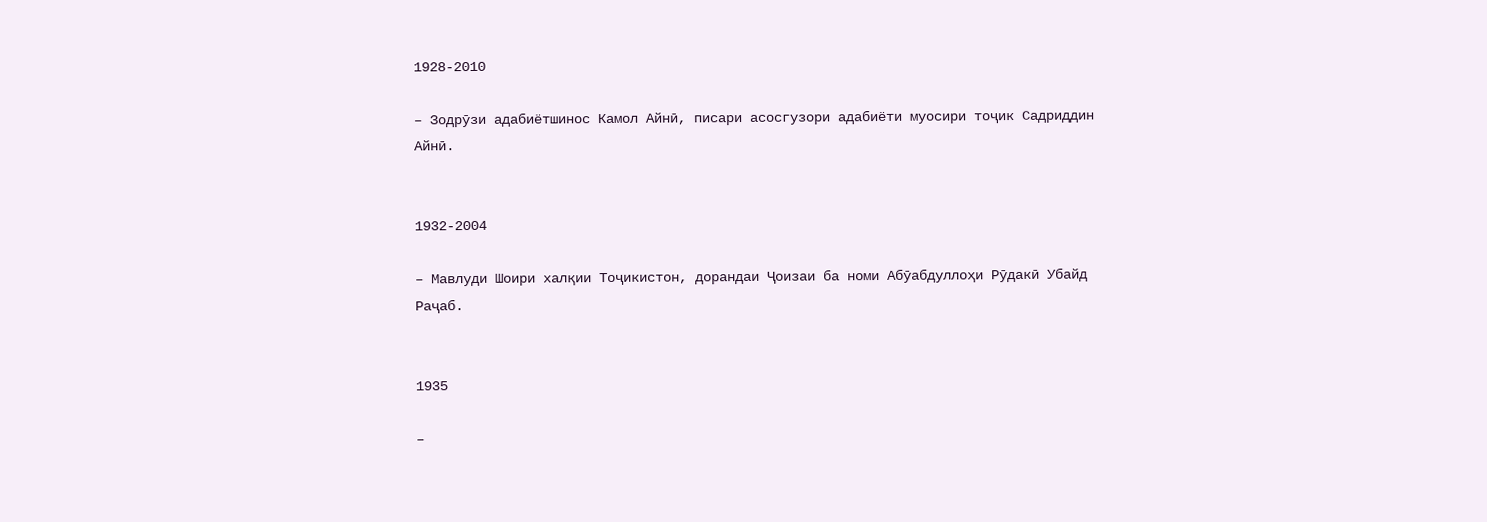1928-2010

– Зодрӯзи адабиётшинос Камол Айнӣ, писари асосгузори адабиёти муосири тоҷик Садриддин Айнӣ.


1932-2004

– Мавлуди Шоири халқии Тоҷикистон, дорандаи Ҷоизаи ба номи Абӯабдуллоҳи Рӯдакӣ Убайд Раҷаб.


1935

–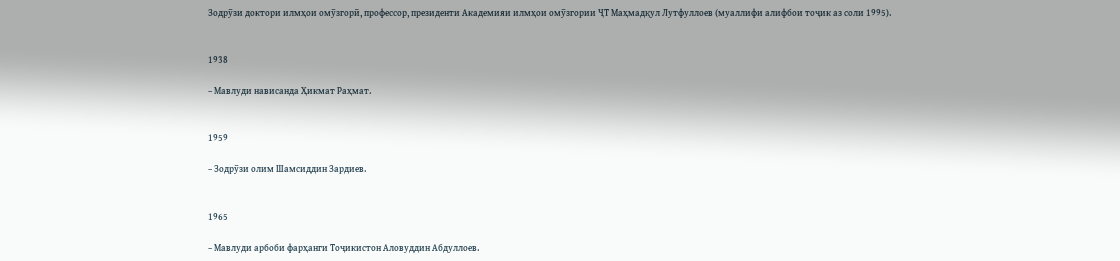Зодрӯзи доктори илмҳои омӯзгорӣ, профессор, президенти Академияи илмҳои омӯзгории ҶТ Маҳмадқул Лутфуллоев (муаллифи алифбои тоҷик аз соли 1995).


1938

– Мавлуди нависанда Ҳикмат Раҳмат.


1959

– Зодрӯзи олим Шамсиддин Зардиев.


1965

– Мавлуди арбоби фарҳанги Тоҷикистон Аловуддин Абдуллоев.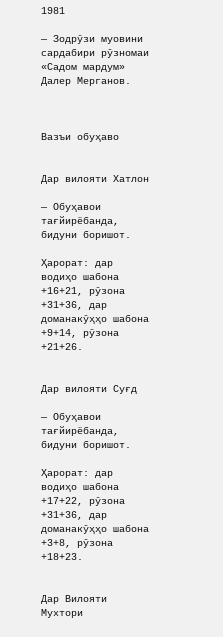1981

— Зодрӯзи муовини сардабири рӯзномаи «Садом мардум» Далер Мерганов.



Вазъи обуҳаво


Дар вилояти Хатлон

— Обуҳавои тағйирёбанда, бидуни боришот.

Ҳарорат: дар водиҳо шабона +16+21, рӯзона +31+36, дар доманакӯҳҳо шабона +9+14, рӯзона +21+26.


Дар вилояти Суғд

— Обуҳавои тағйирёбанда, бидуни боришот.

Ҳарорат: дар водиҳо шабона +17+22, рӯзона +31+36, дар доманакӯҳҳо шабона +3+8, рӯзона +18+23.


Дар Вилояти Мухтори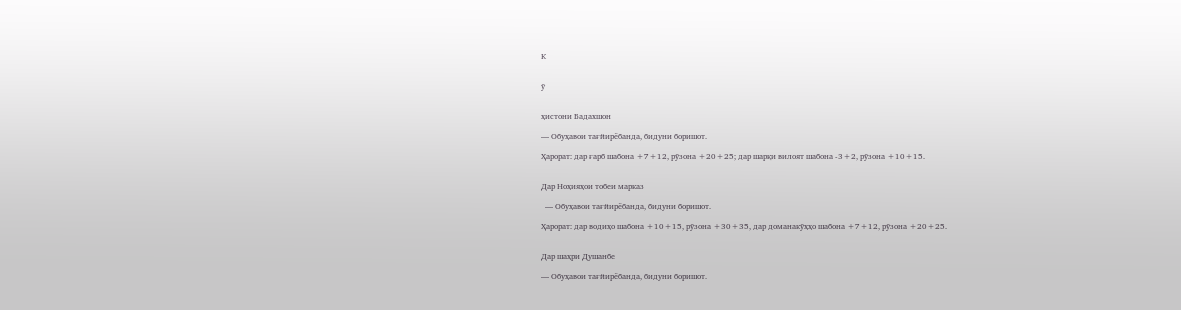К


ӯ


ҳистони Бадахшон

— Обуҳавои тағйирёбанда, бидуни боришот.

Ҳарорат: дар ғарб шабона +7+12, рӯзона +20+25; дар шарқи вилоят шабона -3+2, рӯзона +10+15.


Дар Ноҳияҳои тобеи марказ

  — Обуҳавои тағйирёбанда, бидуни боришот.

Ҳарорат: дар водиҳо шабона +10+15, рӯзона +30+35, дар доманакӯҳҳо шабона +7+12, рӯзона +20+25.


Дар шаҳри Душанбе

— Обуҳавои тағйирёбанда, бидуни боришот.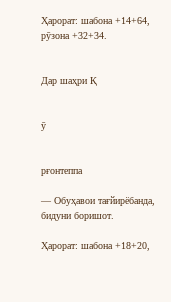Ҳарорат: шабона +14+64, рӯзона +32+34.


Дар шаҳри Қ


ӯ


рғонтеппа

— Обуҳавои тағйирёбанда, бидуни боришот.

Ҳарорат: шабона +18+20,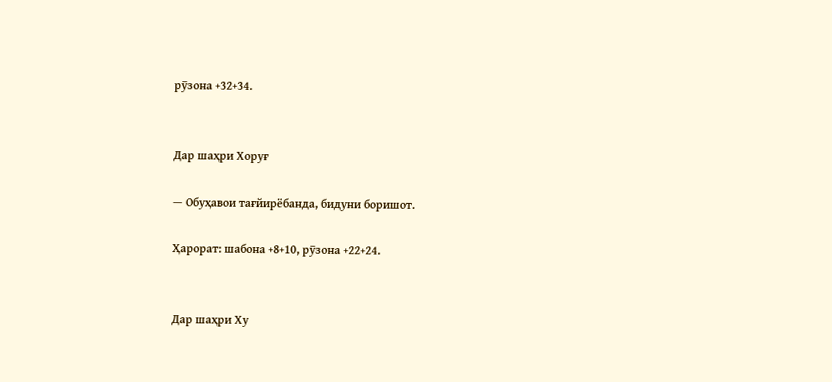рӯзона +32+34.


Дар шаҳри Хоруғ

— Обуҳавои тағйирёбанда, бидуни боришот.

Ҳарорат: шабона +8+10, рӯзона +22+24.


Дар шаҳри Ху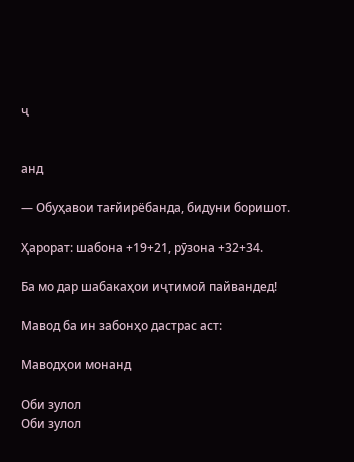ҷ


анд

— Обуҳавои тағйирёбанда, бидуни боришот.

Ҳарорат: шабона +19+21, рӯзона +32+34.

Ба мо дар шабакаҳои иҷтимоӣ пайвандед!

Мавод ба ин забонҳо дастрас аст:

Маводҳои монанд

Оби зулол
Оби зулол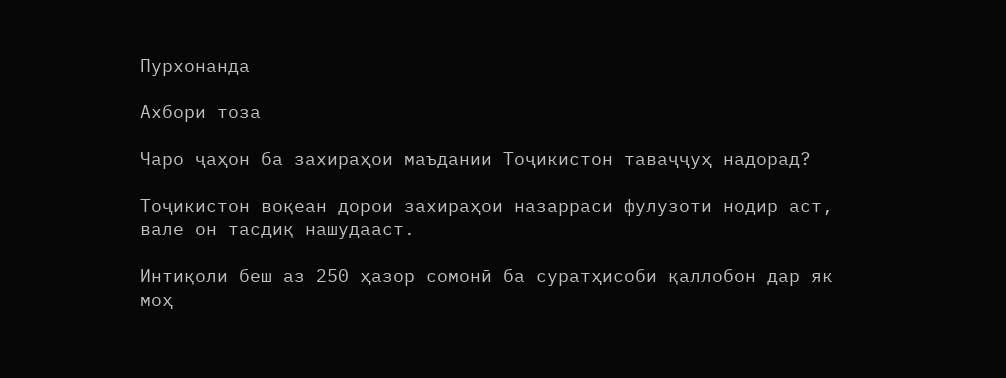Пурхонанда

Ахбори тоза

Чаро ҷаҳон ба захираҳои маъдании Тоҷикистон таваҷҷуҳ надорад?

Тоҷикистон воқеан дорои захираҳои назарраси фулузоти нодир аст, вале он тасдиқ нашудааст.

Интиқоли беш аз 250 ҳазор сомонӣ ба суратҳисоби қаллобон дар як моҳ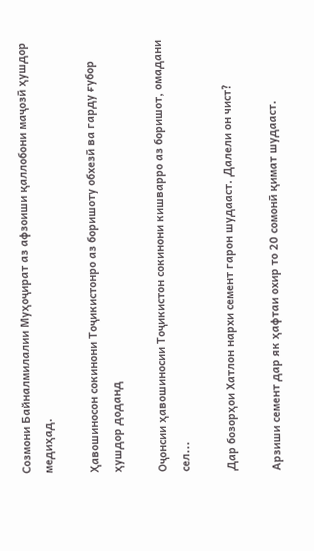Созмони Байналмилалии Муҳоҷират аз афзоиши қаллобони маҷозӣ ҳушдор медиҳад.

Ҳавошиносон сокинони Тоҷикистонро аз боришоту обхезӣ ва гарду ғубор ҳушдор доданд

Оҷонсии ҳавошиносии Тоҷикистон сокинони кишварро аз боришот, омадани сел...

Дар бозорҳои Хатлон нархи семент гарон шудааст. Далели он чист?

Арзиши семент дар як ҳафтаи охир то 20 сомонӣ қимат шудааст.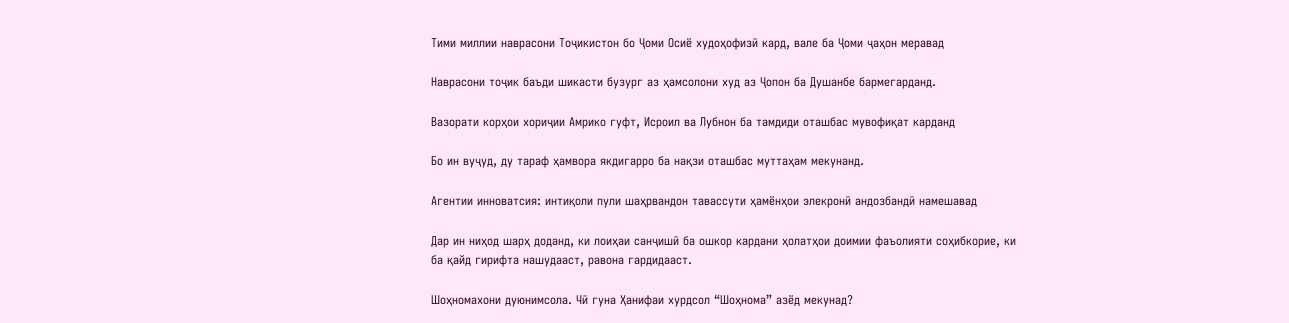Тими миллии наврасони Тоҷикистон бо Ҷоми Осиё худоҳофизӣ кард, вале ба Ҷоми ҷаҳон меравад

Наврасони тоҷик баъди шикасти бузург аз ҳамсолони худ аз Ҷопон ба Душанбе бармегарданд.

Вазорати корҳои хориҷии Амрико гуфт, Исроил ва Лубнон ба тамдиди оташбас мувофиқат карданд

Бо ин вуҷуд, ду тараф ҳамвора якдигарро ба нақзи оташбас муттаҳам мекунанд.

Агентии инноватсия: интиқоли пули шаҳрвандон тавассути ҳамёнҳои элекронӣ андозбандӣ намешавад

Дар ин ниҳод шарҳ доданд, ки лоиҳаи санҷишӣ ба ошкор кардани ҳолатҳои доимии фаъолияти соҳибкорие, ки ба қайд гирифта нашудааст, равона гардидааст.

Шоҳномахони дуюнимсола. Чӣ гуна Ҳанифаи хурдсол “Шоҳнома” азёд мекунад?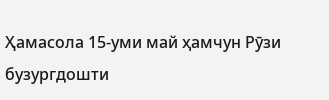Ҳамасола 15-уми май ҳамчун Рӯзи бузургдошти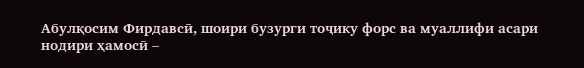Абулқосим Фирдавсӣ, шоири бузурги тоҷику форс ва муаллифи асари нодири ҳамосӣ –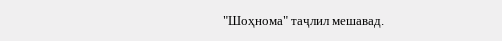"Шоҳнома" таҷлил мешавад.